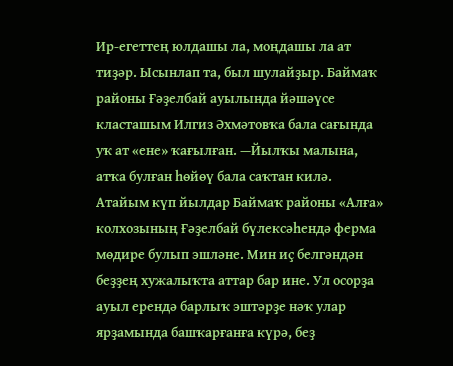Ир-егеттең юлдашы ла, моңдашы ла ат тиҙәр. Ысынлап та, был шулайҙыр. Баймаҡ районы Ғәҙелбай ауылында йәшәүсе класташым Илгиз Әхмәтовҡа бала сағында уҡ ат «ене» ҡағылған. —Йылҡы малына, атҡа булған һөйөү бала саҡтан килә. Атайым күп йылдар Баймаҡ районы «Алға» колхозының Ғәҙелбай бүлексәһендә ферма мөдире булып эшләне. Мин иҫ белгәндән беҙҙең хужалыҡта аттар бар ине. Ул осорҙа ауыл ерендә барлыҡ эштәрҙе нәҡ улар ярҙамында башҡарғанға күрә, беҙ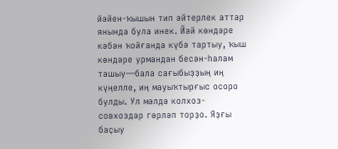йәйен-ҡышын тип әйтерлек аттар янында була инек. Йәй көндәре кәбән ҡойғанда күбә тартыу, ҡыш көндәре урмандан бесән-һалам ташыу—бала сағыбыҙҙың иң күңелле, иң мауыҡтырғыс осоро булды. Ул мәлдә колхоз-совхоздар гөрләп торҙо. Яҙғы баҫыу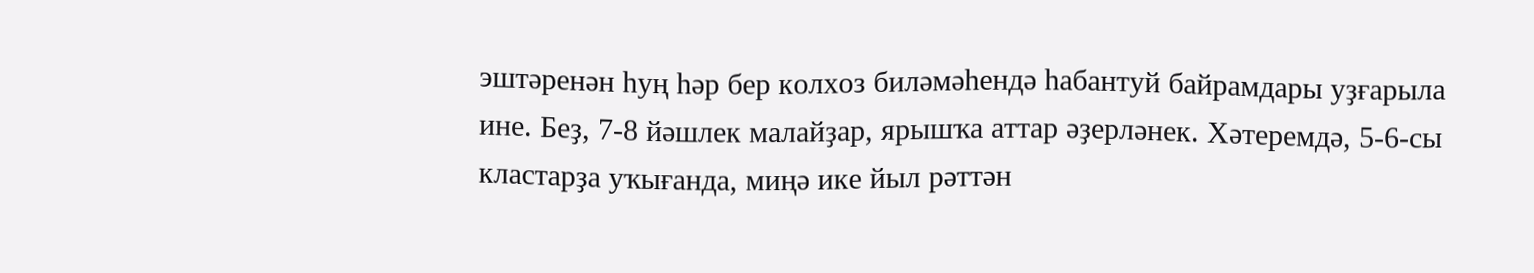эштәренән һуң һәр бер колхоз биләмәһендә һабантуй байрамдары уҙғарыла ине. Беҙ, 7-8 йәшлек малайҙар, ярышҡа аттар әҙерләнек. Хәтеремдә, 5-6-сы кластарҙа уҡығанда, миңә ике йыл рәттән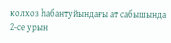колхоз һабантуйындағы ат сабышында 2-се урын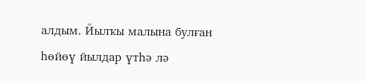алдым. Йылҡы малына булған һөйөү йылдар үтһә лә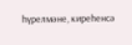һүрелмәне, киреһенсә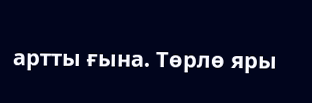артты ғына. Төрлө яры